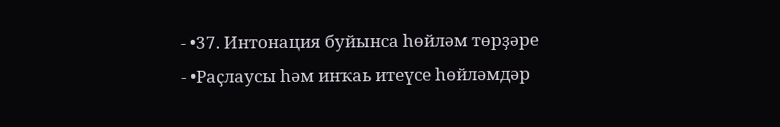- •37. Интонация буйынса һөйләм төрҙәре
- •Раҫлаусы һәм инҡаь итеүсе һөйләмдәр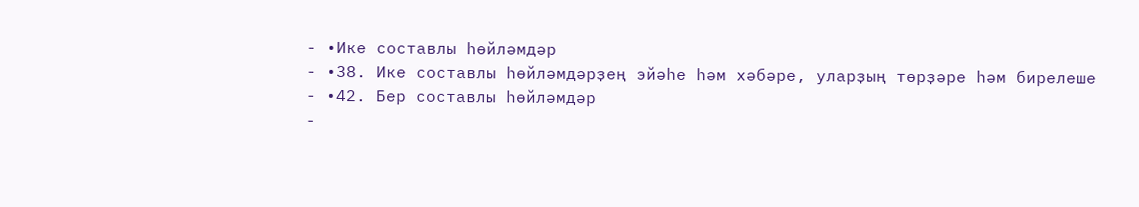- •Ике составлы һөйләмдәр
- •38. Ике составлы һөйләмдәрҙең эйәһе һәм хәбәре, уларҙың төрҙәре һәм бирелеше
- •42. Бер составлы һөйләмдәр
-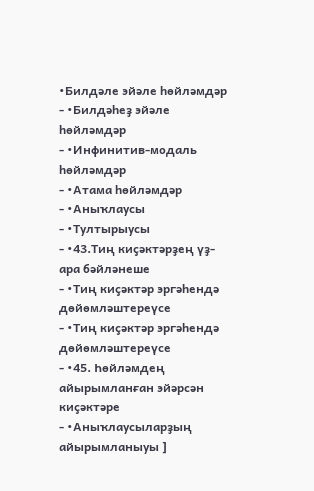•Билдәле эйәле һөйләмдәр
- •Билдәһеҙ эйәле һөйләмдәр
- •Инфинитив-модаль һөйләмдәр
- •Атама һөйләмдәр
- •Аныҡлаусы
- •Тултырыусы
- •43.Тиң киҫәктәрҙең үҙ-ара бәйләнеше
- •Тиң киҫәктәр эргәһендә дөйөмләштереүсе
- •Тиң киҫәктәр эргәһендә дөйөмләштереүсе
- •45. Һөйләмдең айырымланған эйәрсән киҫәктәре
- •Аныҡлаусыларҙың айырымланыуы ]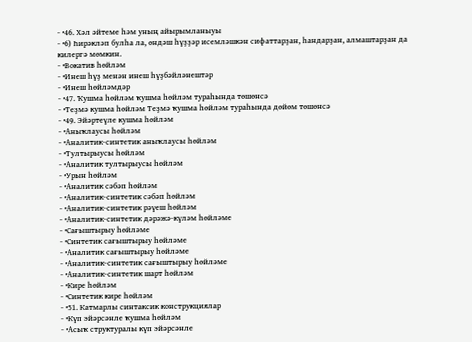- •46. Хәл әйтеме һәм уның айырымланыуы
- •6) Һирәкләп булһа ла, өндәш һүҙҙәр исемләшкән сифаттарҙан, һандарҙан, алмаштарҙан да килергә мөмкин.
- •Вокатив һөйләм
- •Инеш һүҙ менән инеш һүҙбәйләнештәр
- •Инеш һөйләмдәр
- •47. Ҡушма һөйләм ҡушма һөйләм тураһында төшөнсә
- •Теҙмә кушма һөйләм Теҙмә ҡушма һөйләм тураһында дөйөм төшөнсә
- •49. Эйәртеүле кушма һөйләм
- •Аныҡлаусы һөйләм
- •Аналитик-синтетик аныҡлаусы һөйләм
- •Тултырыусы һөйләм
- •Аналитик тултырыусы һөйләм
- •Урын һөйләм
- •Аналитик сәбәп һөйләм
- •Аналитик-синтетик сәбәп һөйләм
- •Аналитик-синтетик рәүеш һөйләм
- •Аналитик-синтетик дәрәжә-күләм һөйләме
- •Сағыштырыу һөйләме
- •Синтетик сағыштырыу һөйләме
- •Аналитик сағыштырыу һөйләме
- •Аналитик-синтетик сағыштырыу һөйләме
- •Аналитик-синтетик шарт һөйләм
- •Кире һөйләм
- •Синтетик кире һөйләм
- •51. Катмарлы синтаксик конструкциялар
- •Күп эйәрсәнле ҡушма һөйләм
- •Асыҡ структуралы күп эйәрсәнле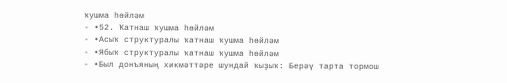ҡушма һөйләм
- •52. Ҡатнаш ҡушма һөйләм
- •Асыҡ структуралы ҡатнаш ҡушма һөйләм
- •Ябыҡ структуралы ҡатнаш ҡушма һөйләм
- •Был донъяның хикмәттәре шундай ҡыҙыҡ: Берәү тарта тормош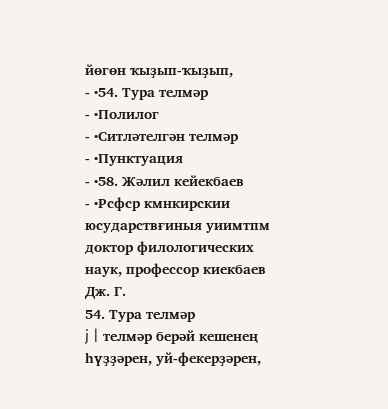йөгөн ҡыҙып-ҡыҙып,
- •54. Тура телмәр
- •Полилог
- •Ситләтелгән телмәр
- •Пунктуация
- •58. Жәлил кейекбаев
- •Рсфср кмнкирскии юсударствғиныя уиимтпм доктор филологических наук, профессор киекбаев Дж. Г.
54. Тура телмәр
j | телмәр берәй кешенең һүҙҙәрен, уй-фекерҙәрен,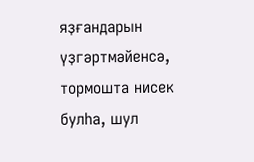яҙғандарын үҙгәртмәйенсә, тормошта нисек булһа, шул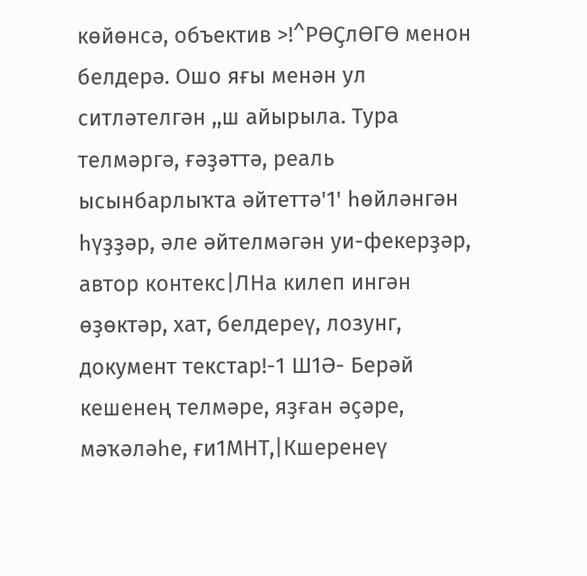көйөнсә, объектив >!^РӨҪлӨГӨ менон белдерә. Ошо яғы менән ул ситләтелгән ,,ш айырыла. Тура телмәргә, ғәҙәттә, реаль ысынбарлыҡта әйтеттә'1' һөйләнгән һүҙҙәр, әле әйтелмәгән уи-фекерҙәр, автор контекс|ЛНа килеп ингән өҙөктәр, хат, белдереү, лозунг, документ текстар!-1 Ш1Ә- Берәй кешенең телмәре, яҙған әҫәре, мәҡәләһе, ғи1МНТ,|Кшеренеү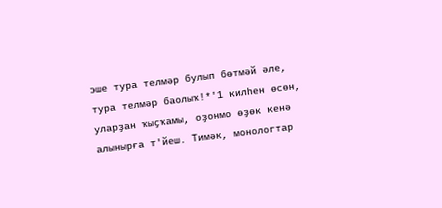эше тура телмәр булып бөтмәй әле, тура телмәр баолыҡ!*'1 килһен өсөн, уларҙан ҡыҫҡамы, оҙонмо өҙөк кенә алынырға т'йеш. Тимәк, монологтар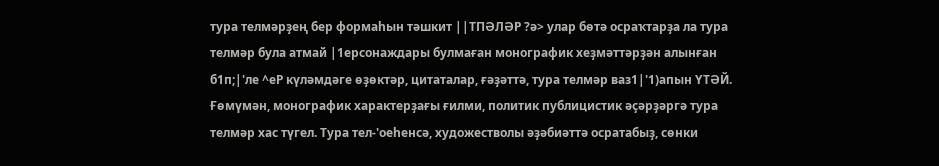тура телмәрҙең бер формаһын тәшкит ||ТПӘЛӘР ?ә> улар бөтә осраҡтарҙа ла тура телмәр була атмай |1ерсонаждары булмаған монографик хеҙмәттәрҙән алынған б1п;|'ле ^еР күләмдәге өҙөктәр, цитаталар, ғәҙәттә, тура телмәр ваз1|'1)апын ҮТӘЙ. Ғөмүмән, монографик характерҙағы ғилми, политик публицистик әҫәрҙәргә тура телмәр хас түгел. Тура тел-'оеһенсә, художестволы әҙәбиәттә осратабыҙ, сөнки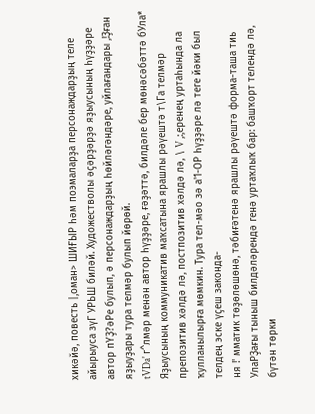хикәйә, повесть |,оман> ШИҒЫР һәм поэмаларҙа персонаждарҙың теле айырыуса зүГ УРЬШ биләй. Художестволы әҫәрҙәрҙә яҙыусының һүҙҙәре автор пҮҘ?әРе булып, ә персонаждарҙың һөйләгәндәре, уйлағандары ,!Ҙған яҙыуҙары тура телмәр булып йөрөй.
tVDa' г^лмәр менән автор һүҙҙәре, ғәҙәттә, билдәле бер мөнәсәбәттә бУла* Яҙыусының коммуникатив маҡсатына ярашлы рәүештә т\Га телмәр препозитив хәлдә лә, постпозитив хәлдә лә, \ V ,:,еренең уртаһында ла ҡулланылырға мөмкин. Тура тел-мәо зә а'1-ОР һүҙҙәре лә теге йәки был телдең эске үҫеш законда-
ня !' мматик төҙөлөшөнә, тәбиғәтенә ярашлы рәүештә форма-таша тиь УлаРҘағы тыныш билдәләрендә генә уртаҡлыҡ бар: башҡорт телендә лә, бүтән төрки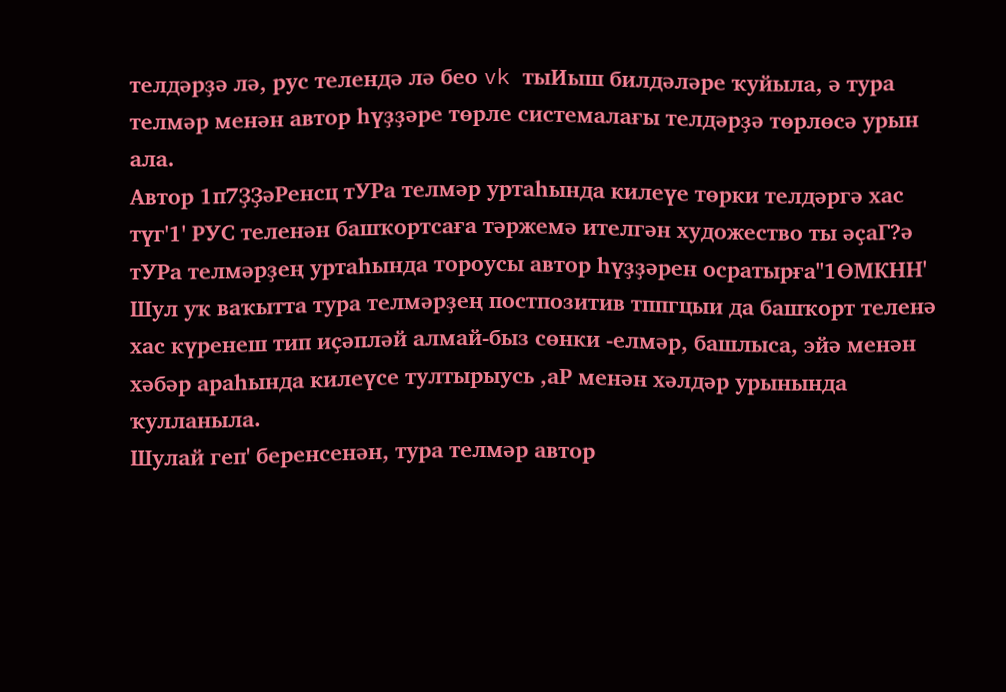телдәрҙә лә, рус телендә лә бео vk тыИыш билдәләре ҡуйыла, ә тура телмәр менән автор һүҙҙәре төрле системалағы телдәрҙә төрлөсә урын ала.
Автор 1п7ҘҘәРенсц тУРа телмәр уртаһында килеүе төрки телдәргә хас түг'1' РУС теленән башҡортсаға тәржемә ителгән художество ты әҫаГ?ә тУРа телмәрҙең уртаһында тороусы автор һүҙҙәрен осратырға''1ӨМКНН' Шул уҡ ваҡытта тура телмәрҙең постпозитив тппгцыи да башҡорт теленә хас күренеш тип иҫәпләй алмай-быз сөнки -елмәр, башлыса, эйә менән хәбәр араһында килеүсе тултырыусь ,аР менән хәлдәр урынында ҡулланыла.
Шулай геп' беренсенән, тура телмәр автор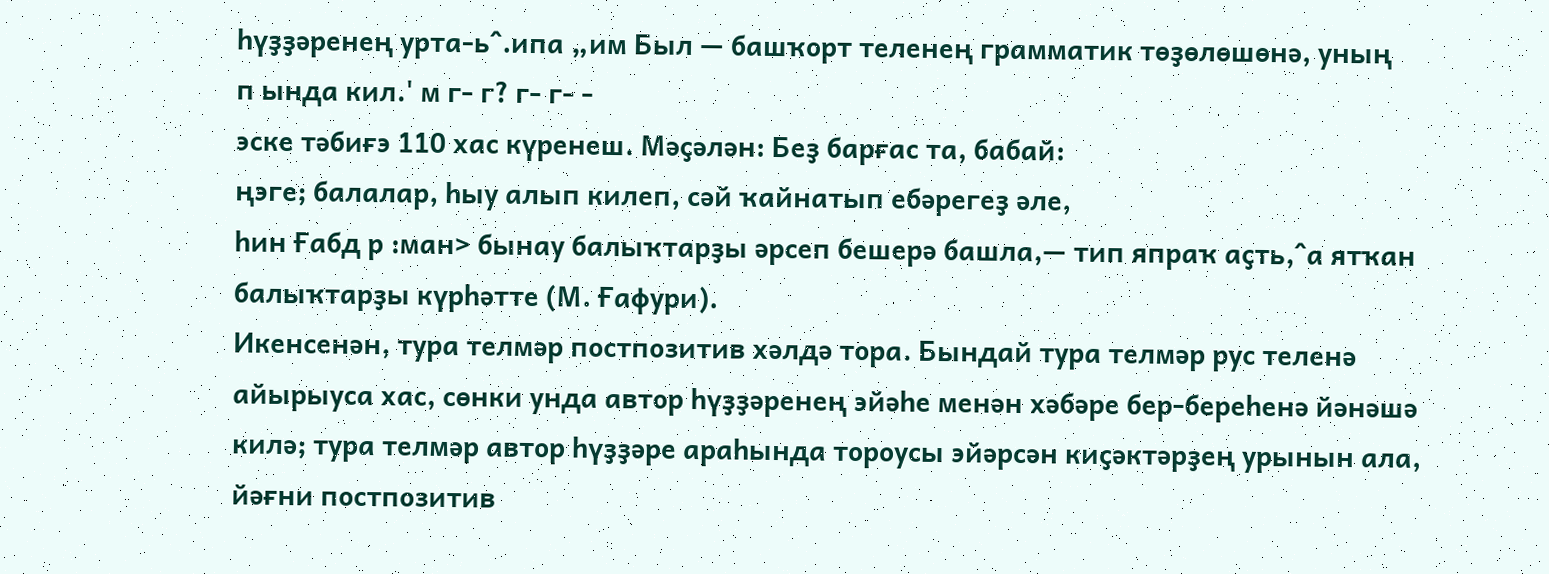һүҙҙәренең урта-ь^.ипа „им Был — башҡорт теленең грамматик төҙөлөшөнә, уның
п ында кил.' м г- г? г- г- -
эске тәбиғэ 110 хас күренеш. Мәҫәлән: Беҙ барғас та, бабай:
ңэге; балалар, һыу алып килеп, сәй ҡайнатып ебәрегеҙ әле,
һин Ғабд р :ман> бынау балыҡтарҙы әрсеп бешерә башла,— тип япраҡ аҫть,^а ятҡан балыҡтарҙы күрһәтте (М. Ғафури).
Икенсенән, тура телмәр постпозитив хәлдә тора. Бындай тура телмәр рус теленә айырыуса хас, сөнки унда автор һүҙҙәренең эйәһе менән хәбәре бер-береһенә йәнәшә килә; тура телмәр автор һүҙҙәре араһында тороусы эйәрсән киҫәктәрҙең урынын ала, йәғни постпозитив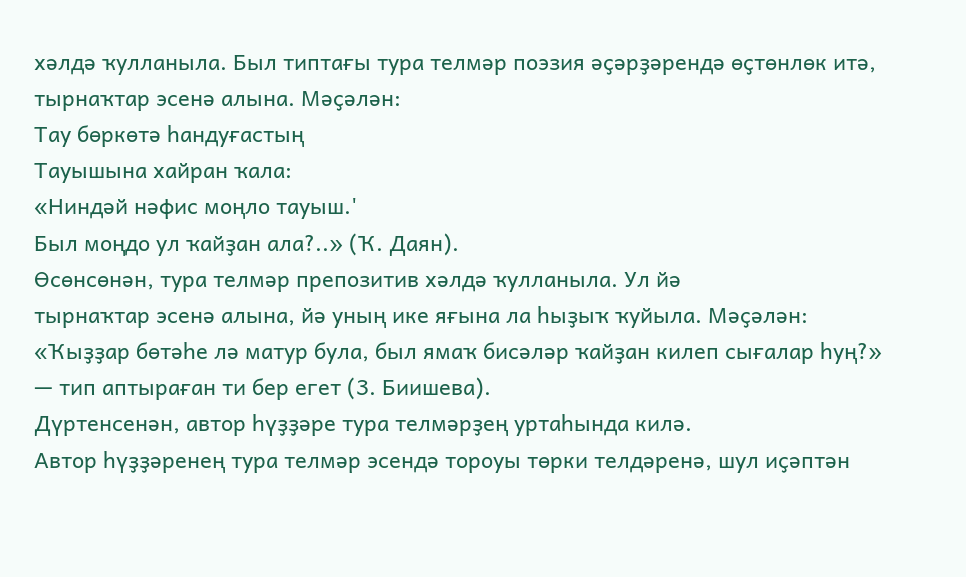хәлдә ҡулланыла. Был типтағы тура телмәр поэзия әҫәрҙәрендә өҫтөнлөк итә, тырнаҡтар эсенә алына. Мәҫәлән:
Тау бөркөтә һандуғастың
Тауышына хайран ҡала:
«Ниндәй нәфис моңло тауыш.'
Был моңдо ул ҡайҙан ала?..» (Ҡ. Даян).
Өсөнсөнән, тура телмәр препозитив хәлдә ҡулланыла. Ул йә
тырнаҡтар эсенә алына, йә уның ике яғына ла һыҙыҡ ҡуйыла. Мәҫәлән: «Ҡыҙҙар бөтәһе лә матур була, был ямаҡ бисәләр ҡайҙан килеп сығалар һуң?» — тип аптыраған ти бер егет (3. Биишева).
Дүртенсенән, автор һүҙҙәре тура телмәрҙең уртаһында килә.
Автор һүҙҙәренең тура телмәр эсендә тороуы төрки телдәренә, шул иҫәптән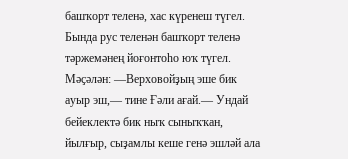башҡорт теленә, хас күренеш түгел. Бында рус теленән башҡорт теленә тәржемәнең йоғонтоһо юҡ түгел. Мәҫәлән: —Верховойҙың эше бик ауыр эш,— тине Ғәли ағай.— Ундай бейеклектә бик ныҡ сыныҡҡан, йылғыр, сыҙамлы кеше генә эшләй ала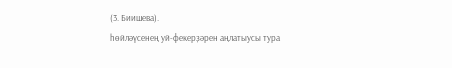(3. Биишева).
һөйләүсенең уй-фекерҙәрен аңлатыусы тура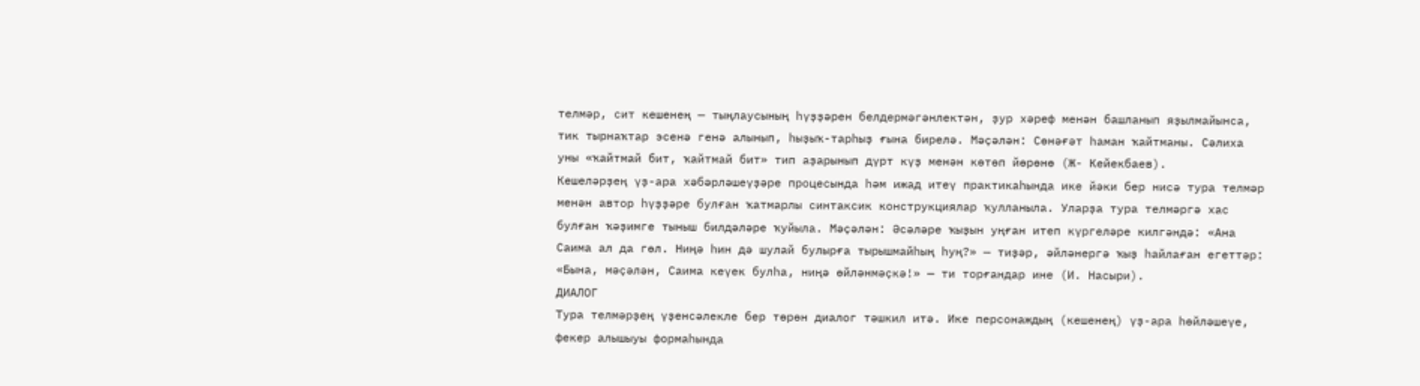телмәр, сит кешенең — тыңлаусының һүҙҙәрен белдермәгәнлектән, ҙур хәреф менән башланып яҙылмайынса, тик тырнаҡтар эсенә генә алынып, һыҙыҡ-тарһыҙ ғына бирелә. Мәҫәлән: Сөнәғәт һаман ҡайтманы. Сәлиха уны «ҡайтмай бит, ҡайтмай бит» тип аҙарынып дүрт күҙ менән көтөп йөрөнө (Ж- Кейекбаев).
Кешеләрҙең үҙ-ара хәбәрләшеүҙәре процесында һәм ижад итеү практикаһында ике йәки бер нисә тура телмәр менән автор һүҙҙәре булған ҡатмарлы синтаксик конструкциялар ҡулланыла. Уларҙа тура телмәргә хас булған ҡәҙимге тыныш билдәләре ҡуйыла. Мәҫәлән: Әсәләре ҡыҙын уңған итеп күргеләре килгәндә: «Ана Саима ал да гөл. Ниңә һин дә шулай булырға тырышмайһың һуң?» — тиҙәр, әйләнергә ҡыҙ һайлаған егеттәр: «Бына, мәҫәлән, Саима кеүек булһа, ниңә өйләнмәҫкә!» — ти торғандар ине (И. Насыри).
ДИАЛОГ
Тура телмәрҙең үҙенсәлекле бер төрөн диалог тәшкил итә. Ике персонаждың (кешенең) үҙ-ара һөйләшеүе, фекер алышыуы формаһында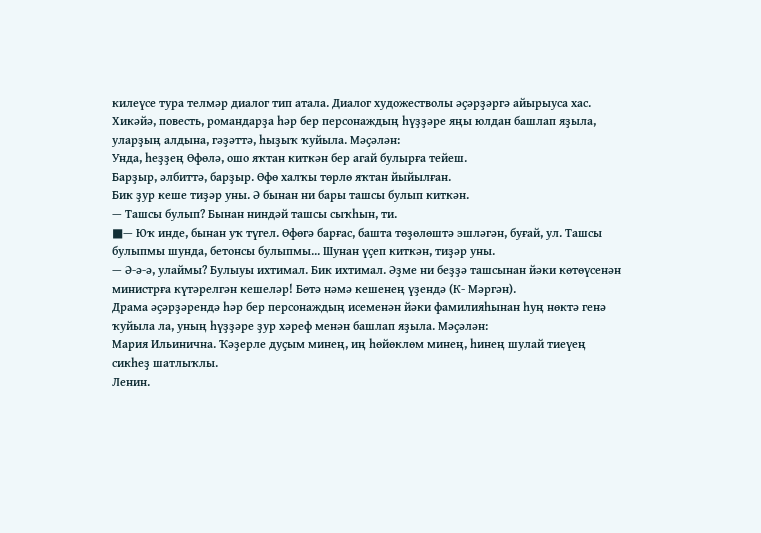килеүсе тура телмәр диалог тип атала. Диалог художестволы әҫәрҙәргә айырыуса хас. Хикәйә, повесть, романдарҙа һәр бер персонаждың һүҙҙәре яңы юлдан башлап яҙыла, уларҙың алдына, гәҙәттә, һыҙыҡ ҡуйыла. Мәҫәлән:
Унда, һеҙҙең Өфөлә, ошо яҡтан киткән бер агай булырға тейеш.
Барҙыр, әлбиттә, барҙыр. Өфө халҡы төрлө яҡтан йыйылған.
Бик ҙур кеше тиҙәр уны. Ә бынан ни бары ташсы булып киткән.
— Ташсы булып? Бынан ниндәй ташсы сыҡһын, ти.
■— Юҡ инде, бынан уҡ түгел. Өфөгә барғас, башта төҙөлөштә эшләгән, буғай, ул. Ташсы булыпмы шунда, бетонсы булыпмы... Шунан үҫеп киткән, тиҙәр уны.
— Ә-ә-ә, улаймы? Булыуы ихтимал. Бик ихтимал. Әҙме ни беҙҙә ташсынан йәки көтөүсенән министрға күтәрелгән кешеләр! Бөтә нәмә кешенең үҙендә (К- Мәргән).
Драма әҫәрҙәрендә һәр бер персонаждың исеменән йәки фамилияһынан һуң нөктә генә ҡуйыла ла, уның һүҙҙәре ҙур хәреф менән башлап яҙыла. Мәҫәлән:
Мария Ильинична. Ҡәҙерле дуҫым минең, иң һөйөклөм минең, һинең шулай тиеүең сикһеҙ шатлыҡлы.
Ленин.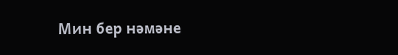Мин бер нәмәне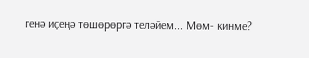генә иҫеңә төшөрөргә теләйем... Мөм- кинме?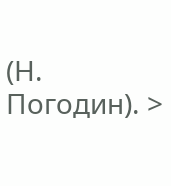(Н. Погодин). >